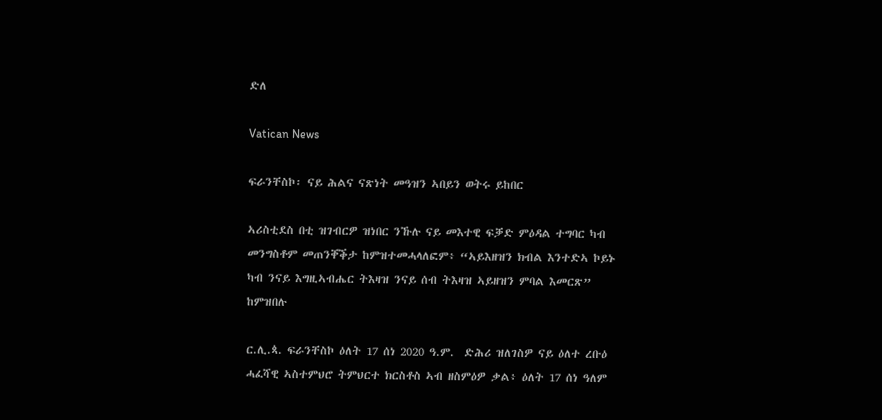ድለ

Vatican News

ፍራንቸስኮ፡ ናይ ሕልና ናጽነት መዓዝን ኣበይን ወትሩ ይከበር

ኣሪስቲደስ በቲ ዝገብርዎ ዝነበር ንኹሉ ናይ መእተዊ ፍቓድ ምዕዳል ተግባር ካብ መንግስቶም መጠንቐቕታ ከምዝተመሓላለፎም፥ “ኣይእዘዝን ክብል እንተድኣ ኮይኑ ካብ ንናይ እግዚኣብሔር ትእዛዝ ንናይ ሰብ ትእዛዝ ኣይዘዝን ምባል እመርጽ” ከምዝበሉ

ር.ሊ.ጳ. ፍራንቸስኮ ዕለት 17 ሰነ 2020 ዓ.ም.  ድሕሪ ዝለገስዎ ናይ ዕለተ ረቡዕ ሓፈሻዊ ኣስተምህሮ ትምህርተ ክርስቶስ ኣብ ዘስምዕዎ ቃል፥ ዕለት 17 ሰነ ዓለም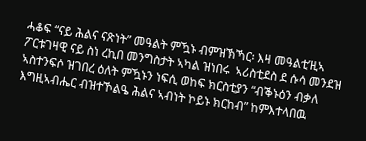ሓቆፍ “ናይ ሕልና ናጽነት” መዓልት ምዃኑ ብምዝኽኻር፡ እዛ መዓልቲ’ዚኣ ፖርቱገዛዊ ናይ ስነ ረኪበ መንግስታት ኣካል ዝነበሩ  ኣሪስቲደስ ደ ሱሳ መንደዝ ኣስተንፍሶ ዝገበረ ዕለት ምዃኑን ነፍሲ ወከፍ ክርስቲያን “ብቕኑዕን ብቃለ እግዚኣብሔር ብዝተኾልዔ ሕልና ኣብነት ኮይኑ ክርከብ” ከምእተላበዉ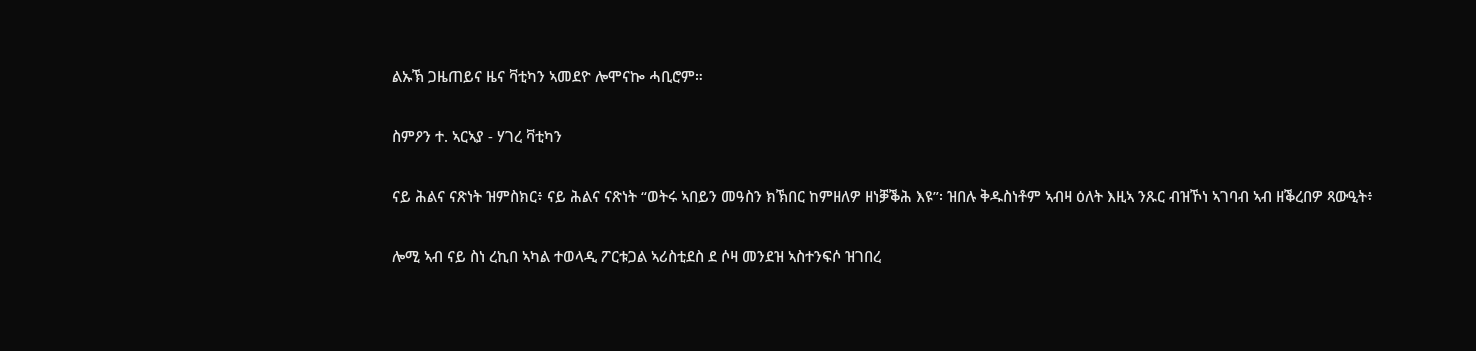ልኡኽ ጋዜጠይና ዜና ቫቲካን ኣመደዮ ሎሞናኰ ሓቢሮም።

ስምዖን ተ. ኣርኣያ - ሃገረ ቫቲካን

ናይ ሕልና ናጽነት ዝምስክር፥ ናይ ሕልና ናጽነት “ወትሩ ኣበይን መዓስን ክኽበር ከምዘለዎ ዘነቓቕሕ እዩ”፡ ዝበሉ ቅዱስነቶም ኣብዛ ዕለት እዚኣ ንጹር ብዝኾነ ኣገባብ ኣብ ዘቕረበዎ ጻውዒት፥

ሎሚ ኣብ ናይ ስነ ረኪበ ኣካል ተወላዲ ፖርቱጋል ኣሪስቲደስ ደ ሶዛ መንደዝ ኣስተንፍሶ ዝገበረ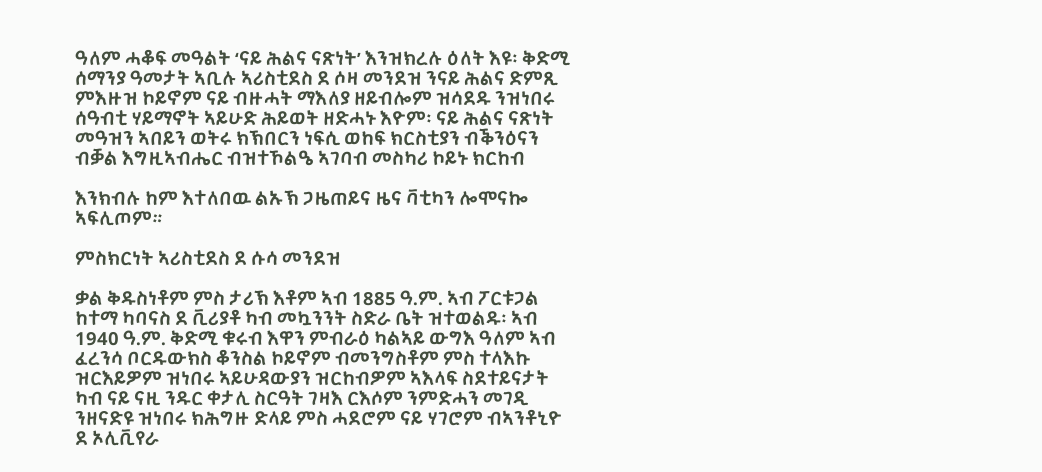ዓለም ሓቆፍ መዓልት ‘ናይ ሕልና ናጽነት’ እንዝክረሉ ዕለት እዩ፡ ቅድሚ ሰማንያ ዓመታት ኣቢሉ ኣሪስቲደስ ደ ሶዛ መንደዝ ንናይ ሕልና ድምጺ ምእዙዝ ኮይኖም ናይ ብዙሓት ማእለያ ዘይብሎም ዝሳደዱ ንዝነበሩ ሰዓብቲ ሃይማኖት ኣይሁድ ሕይወት ዘድሓኑ እዮም፡ ናይ ሕልና ናጽነት መዓዝን ኣበይን ወትሩ ክኽበርን ነፍሲ ወከፍ ክርስቲያን ብቕንዕናን ብቓል እግዚኣብሔር ብዝተኾልዔ ኣገባብ መስካሪ ኮይኑ ክርከብ

እንክብሉ ከም እተለበዉ ልኡኽ ጋዜጠይና ዜና ቫቲካን ሎሞናኰ ኣፍሊጦም።

ምስክርነት ኣሪስቲደስ ደ ሱሳ መንደዝ

ቃል ቅዱስነቶም ምስ ታሪኽ እቶም ኣብ 1885 ዓ.ም. ኣብ ፖርቱጋል ከተማ ካባናስ ደ ቪሪያቶ ካብ መኳንንት ስድራ ቤት ዝተወልዱ፡ ኣብ 1940 ዓ.ም. ቅድሚ ቁሩብ እዋን ምብራዕ ካልኣይ ውግእ ዓለም ኣብ ፈረንሳ ቦርዱውክስ ቆንስል ኮይኖም ብመንግስቶም ምስ ተላእኩ ዝርእይዎም ዝነበሩ ኣይሁዳውያን ዝርከብዎም ኣእላፍ ስደተይናታት ካብ ናይ ናዚ ንዱር ቀታሊ ስርዓት ገዛእ ርእሶም ንምድሓን መገዲ ንዘናድዩ ዝነበሩ ክሕግዙ ድላይ ምስ ሓደሮም ናይ ሃገሮም ብኣንቶኒዮ ደ ኦሊቪየራ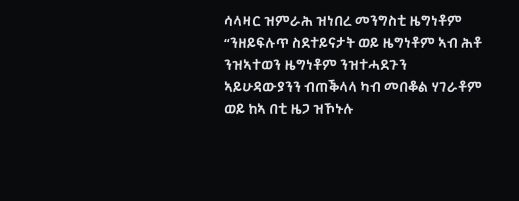ሳላዛር ዝምራሕ ዝነበረ መንግስቲ ዜግነቶም “ንዘይፍሉጥ ስደተይናታት ወይ ዜግነቶም ኣብ ሕቶ ንዝኣተወን ዜግነቶም ንዝተሓደጉን ኣይሁዳውያንን ብጠቕላላ ካብ መበቆል ሃገራቶም ወይ ከኣ በቲ ዜጋ ዝኾኑሉ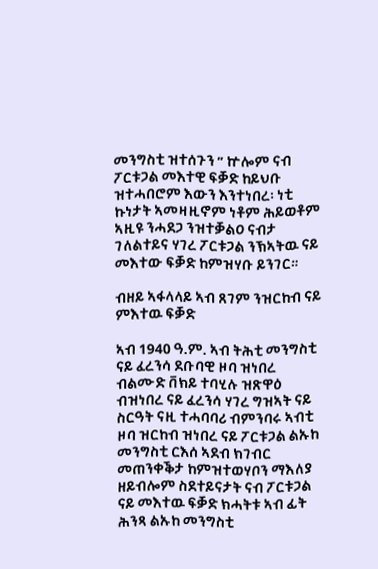መንግስቲ ዝተሰጉን ” ኵሎም ናብ ፖርቱጋል መእተዊ ፍቓድ ከይህቡ ዝተሓበሮም እውን እንተነበረ፡ ነቲ ኩነታት ኣመዛዚኖም ነቶም ሕይወቶም ኣዚዩ ንሓደጋ ንዝተቓልዐ ናብታ ገለልተይና ሃገረ ፖርቱጋል ንኽኣትዉ ናይ መእተው ፍቓድ ከምዝሃቡ ይንገር።

ብዘይ ኣፋላላይ ኣብ ጸገም ንዝርከብ ናይ ምእተዉ ፍቓድ

ኣብ 1940 ዓ.ም. ኣብ ትሕቲ መንግስቲ ናይ ፈረንሳ ደቡባዊ ዞባ ዝነበረ ብልሙድ ቨክይ ተባሂሉ ዝጽዋዕ ብዝነበረ ናይ ፈረንሳ ሃገረ ግዝኣት ናይ ስርዓት ናዚ ተሓባባሪ ብምንባሩ ኣብቲ ዞባ ዝርከብ ዝነበረ ናይ ፖርቱጋል ልኡከ መንግስቲ ርእሰ ኣደብ ክገብር መጠንቀቕታ ከምዝተወሃቦን ማእለያ ዘይብሎም ስደተይናታት ናብ ፖርቱጋል ናይ መእተዉ ፍቓድ ክሓትቱ ኣብ ፊት ሕንጻ ልኡከ መንግስቲ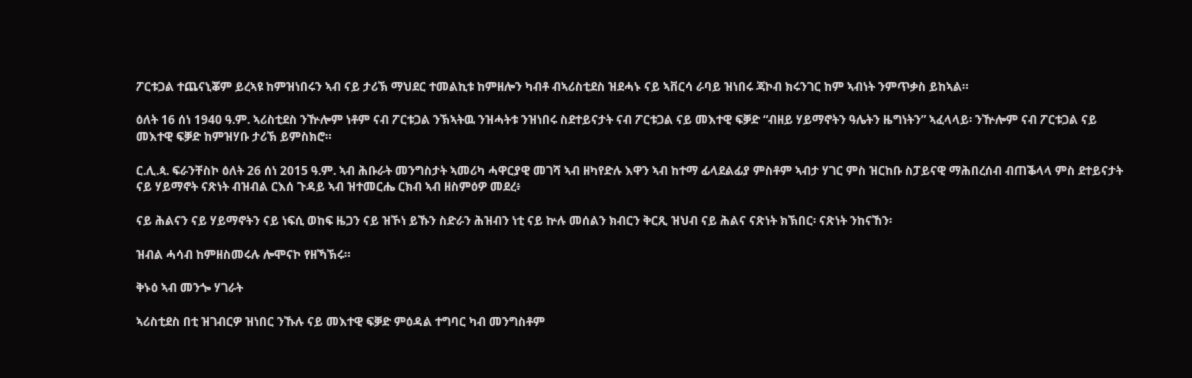ፖርቱጋል ተጨናኒቖም ይረኣዩ ከምዝነበሩን ኣብ ናይ ታሪኽ ማህደር ተመልኪቱ ከምዘሎን ካብቶ ብኣሪስቲደስ ዝደሓኑ ናይ ኣቨርሳ ራባይ ዝነበሩ ጃኮብ ክሩንገር ከም ኣብነት ንምጥቃስ ይከኣል።

ዕለት 16 ሰነ 1940 ዓ.ም. ኣሪስቲደስ ንዅሎም ነቶም ናብ ፖርቱጋል ንኽኣትዉ ንዝሓትቱ ንዝነበሩ ስደተይናታት ናብ ፖርቱጋል ናይ መእተዊ ፍቓድ “ብዘይ ሃይማኖትን ዓሌትን ዜግነትን” ኣፈላላይ፡ ንዅሎም ናብ ፖርቱጋል ናይ መእተዊ ፍቓድ ከምዝሃቡ ታሪኽ ይምስክሮ።

ር.ሊ.ጳ. ፍራንቸስኮ ዕለት 26 ሰነ 2015 ዓ.ም. ኣብ ሕቡራት መንግስታት ኣመሪካ ሓዋርያዊ መገሻ ኣብ ዘካየድሉ እዋን ኣብ ከተማ ፊላደልፊያ ምስቶም ኣብታ ሃገር ምስ ዝርከቡ ስፓይናዊ ማሕበረሰብ ብጠቕላላ ምስ ደተይናታት ናይ ሃይማኖት ናጽነት ብዝብል ርእሰ ጉዳይ ኣብ ዝተመርሔ ርክብ ኣብ ዘስምዕዎ መደረ፥

ናይ ሕልናን ናይ ሃይማኖትን ናይ ነፍሲ ወከፍ ዜጋን ናይ ዝኾነ ይኹን ስድራን ሕዝብን ነቲ ናይ ኵሉ መሰልን ክብርን ቅርጺ ዝህብ ናይ ሕልና ናጽነት ክኽበር፡ ናጽነት ንከናኸን፡

ዝብል ሓሳብ ከምዘስመሩሉ ሎሞናኮ የዘኻኽሩ።

ቅኑዕ ኣብ መንጐ ሃገራት

ኣሪስቲደስ በቲ ዝገብርዎ ዝነበር ንኹሉ ናይ መእተዊ ፍቓድ ምዕዳል ተግባር ካብ መንግስቶም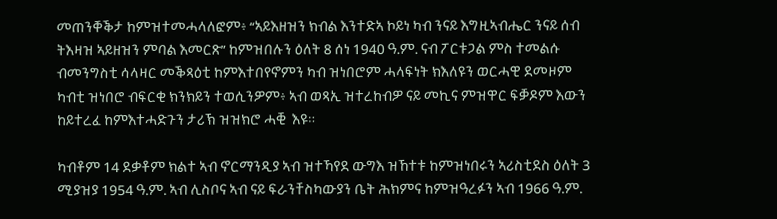መጠንቐቕታ ከምዝተመሓላለፎም፥ “ኣይእዘዝን ክብል እንተድኣ ኮይነ ካብ ንናይ እግዚኣብሔር ንናይ ሰብ ትእዛዝ ኣይዘዝን ምባል እመርጽ” ከምዝበሉን ዕለት 8 ሰነ 1940 ዓ.ም. ናብ ፖርቱጋል ምስ ተመልሱ ብመንግስቲ ሳላዛር መቕጻዕቲ ከምእተበየኖምን ካብ ዝነበሮም ሓላፍነት ክእለዩን ወርሓዊ ደመዞም ካብቲ ዝነበሮ ብፍርቂ ክንክይን ተወሲንዎም፥ ኣብ ወጻኢ ዝተረከብዎ ናይ መኪና ምዝዋር ፍቓዶም እውን ከይተረፈ ከምእተሓድጉን ታሪኽ ዝዝክሮ ሓቒ  እዩ።

ካብቶም 14 ደቃቶም ክልተ ኣብ ኖርማንዲያ ኣብ ዝተኻየደ ውግእ ዝኸተቱ ከምዝነበሩን ኣሪስቲደስ ዕለት 3 ሚያዝያ 1954 ዓ.ም. ኣብ ሊስቦና ኣብ ናይ ፍራንቸስካውያን ቤት ሕክምና ከምዝዓረፉን ኣብ 1966 ዓ.ም.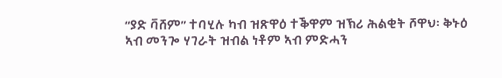“ያድ ቫሸም” ተባሂሉ ካብ ዝጽዋዕ ተቕዋም ዝኽሪ ሕልቂት ሾዋህ፡ ቅኑዕ ኣብ መንጐ ሃገራት ዝብል ነቶም ኣብ ምድሓን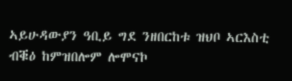ኣይሁዳውያን ዓቢይ ግደ ንዘበርከቱ ዝህቦ ኣርእስቲ ብቑዕ ከምዝበሎም ሎሞናኮ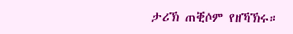ታሪኽ ጠቒሶም የዘኻኽሩ።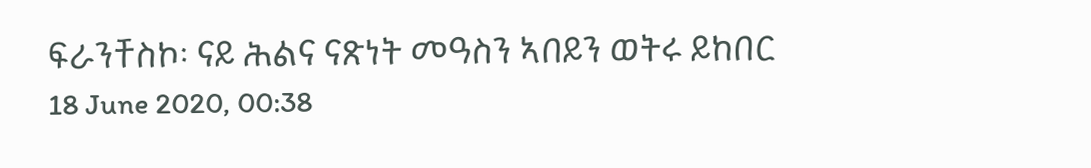ፍራንቸስኮ፡ ናይ ሕልና ናጽነት መዓስን ኣበይን ወትሩ ይከበር
18 June 2020, 00:38